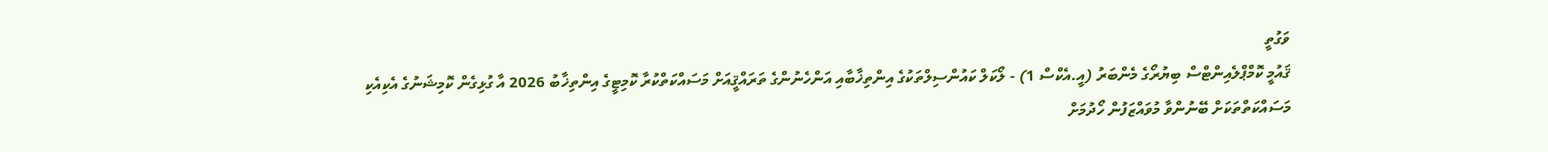ވަގުތީ
ޤައުމީ ކޮމްޕްލެއިންޓްސް ބިޔުރޯގެ މެންބަރު (އީ.އެކްސް 1) - ލޯކަލް ކައުންސިލްތަކުގެ އިންތިޚާބާއި އަންހެނުންގެ ތަރައްޤީއަށް މަސައްކަތްކުރާ ކޮމިޓީގެ އިންތިޚާބު 2026 އާ ގުޅިގެން ކޮމިޝަނުގެ އެކިއެކި މަސައްކަތްތަކަށް ބޭނުންވާ މުވައްޒަފުން ހޯދުމަށް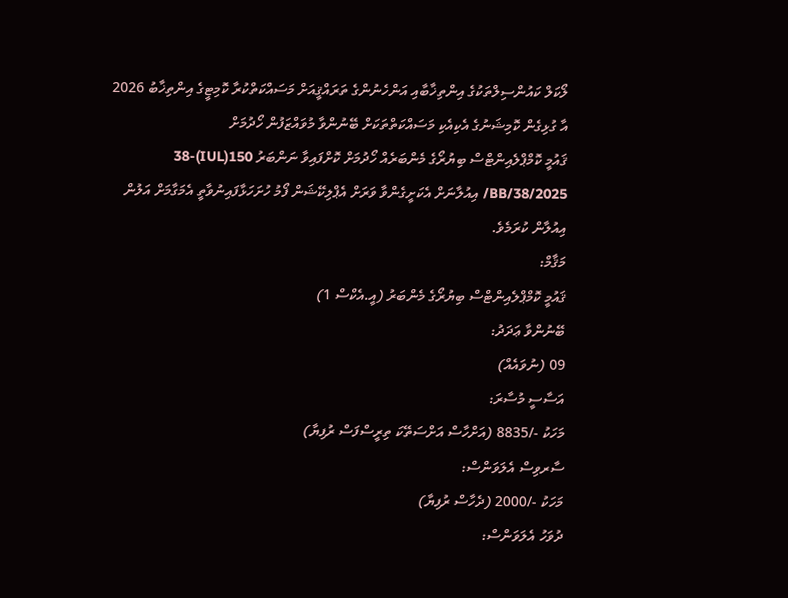ލޯކަލް ކައުންސިލްތަކުގެ އިންތިޚާބާއި އަންހެނުންގެ ތަރައްޤީއަށް މަސައްކަތްކުރާ ކޮމިޓީގެ އިންތިޚާބު 2026 އާ ގުޅިގެން ކޮމިޝަނުގެ އެކިއެކި މަސައްކަތްތަކަށް ބޭނުންވާ މުވައްޒަފުން ހޯދުމަށް
ޤައުމީ ކޮމްޕްލެއިންޓްސް ބިޔުރޯގެ މެންބަރެއް ހޯދުމަށް ކޮށްފައިވާ ނަންބަރު 150(IUL)38-BB/38/2025/ އިއުލާނަށް އެކަށީގެންވާ ވަރަށް އެޕްލިކޭޝަން ފޯމު ހުށަހަޅާފައިނުވާތީ އެމަގާމަށް އަލުން އިއުލާން ކުރަމެވެ.
މަޤާމް:
ޤައުމީ ކޮމްޕްލެއިންޓްސް ބިޔުރޯގެ މެންބަރު (އީ.އެކްސް 1)
ބޭނުންވާ ޢަދަދު:
09 (ނުވައެއް)
އަސާސީ މުސާރަ:
މަހަކު -/8835 (އަށްހާސް އަށްސަތޭކަ ތިރީސްފަސް ރުފިޔާ)
ސާރވިސް އެލަވަންސް:
މަހަކު -/2000 (ދެހާސް ރުފިޔާ)
ދުވަހު އެލަވަންސް: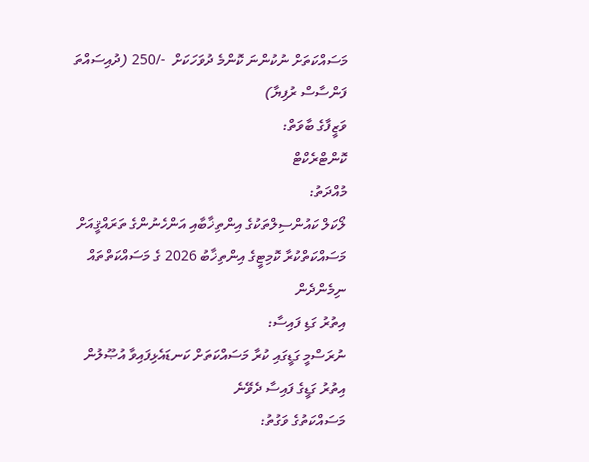މަސައްކަތަށް ނުކުންނަ ކޮންމެ ދުވަހަކަށް  -/250 (ދުއިސައްތަ ފަންސާސް ރުފިޔާ)
ވަޒީފާގެ ބާވަތް:
ކޮންޓްރެކްޓް
މުއްދަތު:
ލޯކަލް ކައުންސިލްތަކުގެ އިންތިޚާބާއި އަންހެނުންގެ ތަރައްޤީއަށް މަސައްކަތްކުރާ ކޮމިޓީގެ އިންތިޚާބު 2026 ގެ މަސައްކަތްތައް ނިމެންދެން
އިތުރު ގަޑި ފައިސާ:
ނުރަސްމީ ގަޑީގައި ކުރާ މަސައްކަތަށް ކަނޑައެޅިފައިވާ އުޞޫލުން އިތުރު ގަޑީގެ ފައިސާ ދެވޭނެ
މަސައްކަތުގެ ވަގުތު: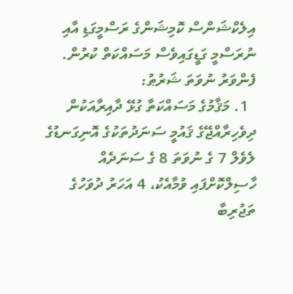އިލެކްޝަންސް ކޮމިޝަންގެ ރަސްމީގަޑި އާއި ނުރަސްމީ ގަޑީގައިވެސް މަސައްކަތް ކުރުން.
ފެންވަރު ނުވަތަ ޝަރުޠު:
  1. މަޤާމުގެ މަސައްކަތާ ގުޅޭ ދާއިރާއަކުން ދިވެހިރާއްޖޭގެ ޤައުމީ ސަނަދުތަކުގެ އޮނިގަނޑުގެ ލެވެލް 7 ގެ ނުވަތަ 8 ގެ ސަނަދެއް ހާސިލްކޮށްފައި ވުމާއެކު، 4 އަހަރު ދުވަހުގެ ތަޖުރިބާ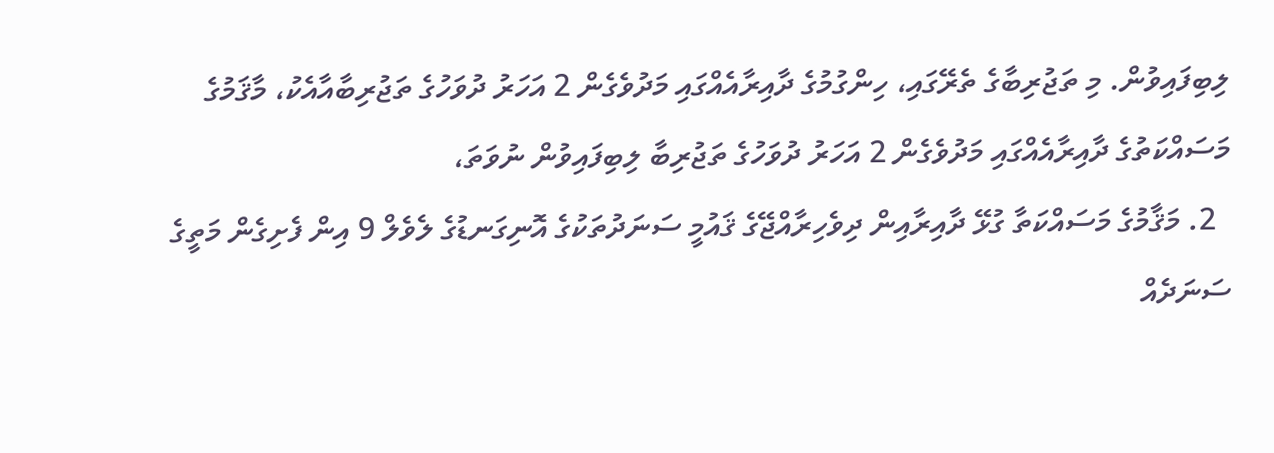ލިބިފައިވުން. މި ތަޖުރިބާގެ ތެރޭގައި، ހިންގުމުގެ ދާއިރާއެއްގައި މަދުވެގެން 2 އަހަރު ދުވަހުގެ ތަޖުރިބާއާއެކު، މާޤަމުގެ މަސައްކަތުގެ ދާއިރާއެއްގައި މަދުވެގެން 2 އަހަރު ދުވަހުގެ ތަޖުރިބާ ލިބިފައިވުން ނުވަތަ،
  2. މަޤާމުގެ މަސައްކަތާ ގުޅޭ ދާއިރާއިން ދިވެހިރާއްޖޭގެ ޤައުމީ ސަނަދުތަކުގެ އޮނިގަނޑުގެ ލެވެލް 9 އިން ފެށިގެން މަތީގެ ސަނަދެއް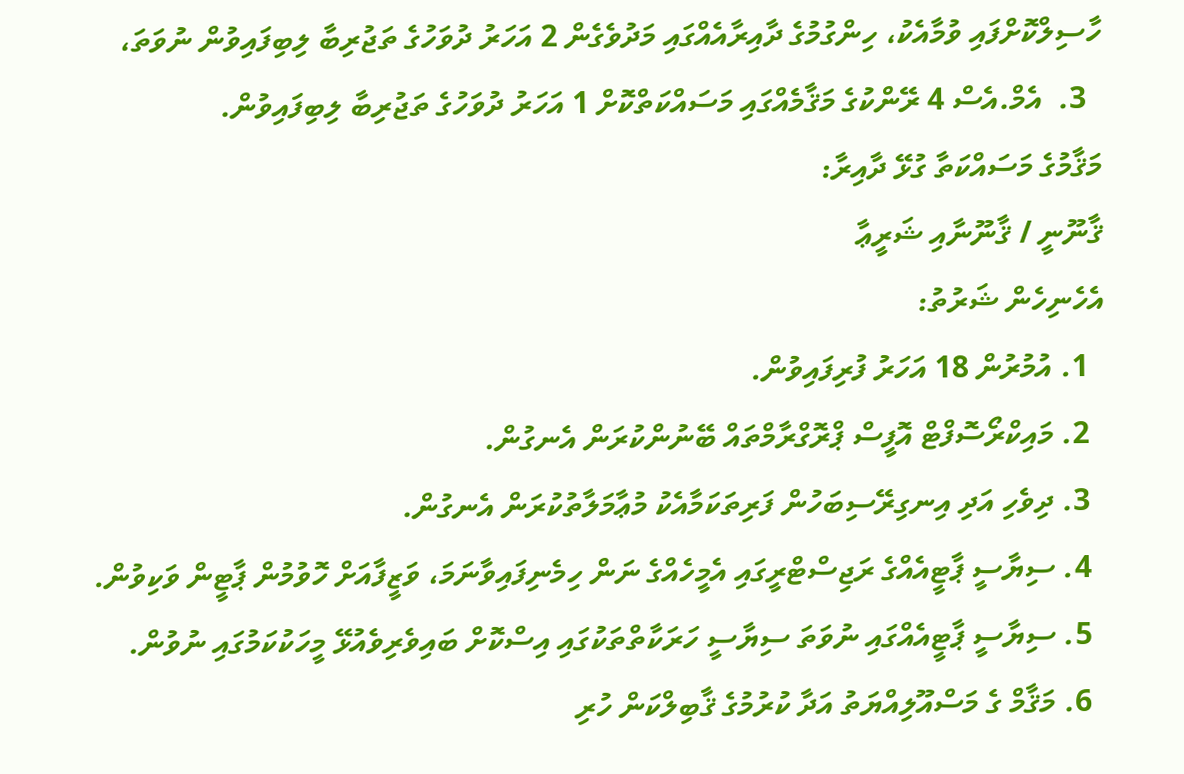ހާސިލްކޮށްފައި ވުމާއެކު، ހިންގުމުގެ ދާއިރާއެއްގައި މަދުވެގެން 2 އަހަރު ދުވަހުގެ ތަޖުރިބާ ލިބިފައިވުން ނުވަތަ،
  3.  އެމް.އެސް 4 ރޭންކުގެ މަޤާމެއްގައި މަސައްކަތްކޮށް 1 އަހަރު ދުވަހުގެ ތަޖުރިބާ ލިބިފައިވުން.
މަޤާމުގެ މަސައްކަތާ ގުޅޭ ދާއިރާ:
ޤާނޫނީ / ޤާނޫނާއި ޝަރީޢާ
އެހެނިހެން ޝަރުތު:
  1. އުމުރުން 18 އަހަރު ފުރިފައިވުން.
  2. މައިކްރޯސޮފްޓް އޮފީސް ޕްރޮގްރާމްތައް ބޭނުންކުރަން އެނގުން.
  3. ދިވެހި އަދި އިނގިރޭސިބަހުން ފަރިތަކަމާއެކު މުޢާމަލާތުކުރަން އެނގުން.
  4. ސިޔާސީ ޕާޓީއެއްގެ ރަޖިސްޓްރީގައި އެމީހެއްގެ ނަން ހިމެނިފައިވާނަމަ، ވަޒީފާއަށް ހޮވުމުން ޕާޓީން ވަކިވުން.
  5. ސިޔާސީ ޕާޓީއެއްގައި ނުވަތަ ސިޔާސީ ހަރަކާތްތަކުގައި އިސްކޮށް ބައިވެރިވެއުޅޭ މީހަކުކަމުގައި ނުވުން.
  6. މަޤާމް ގެ މަސްއޫލިއްޔަތު އަދާ ކުރުމުގެ ޤާބިލްކަން ހުރި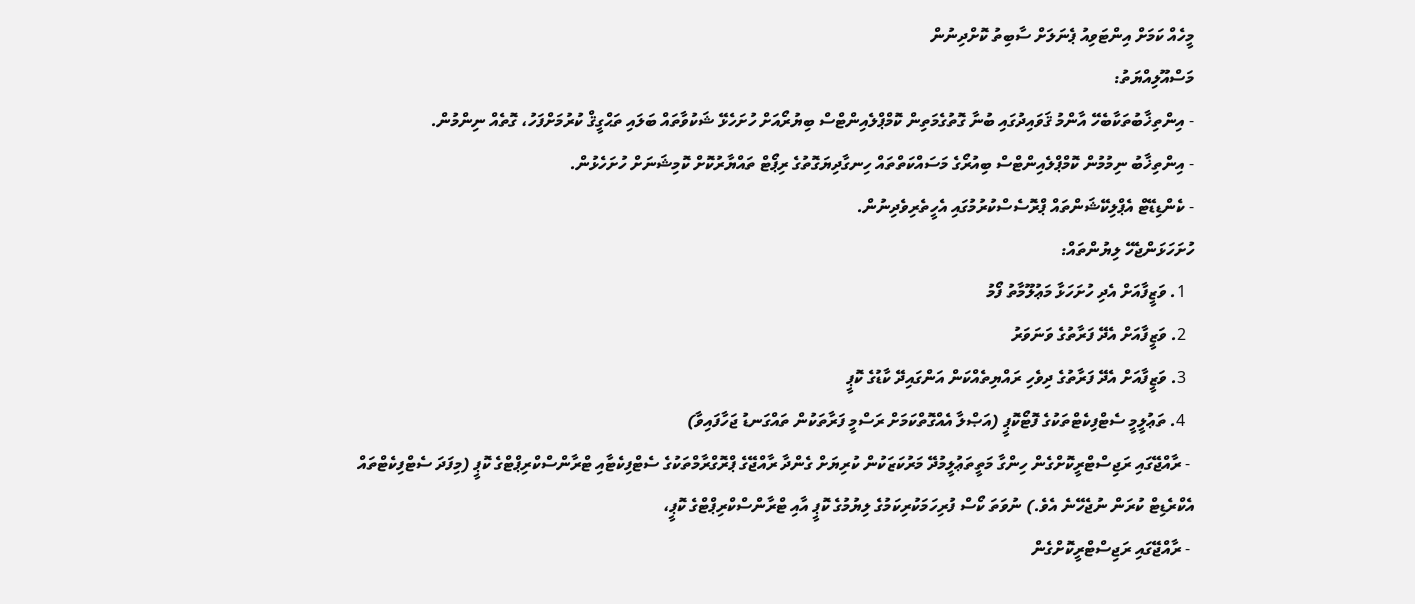މީހެއް ކަމަށް އިންޓަވިއު ޕެނަލަށް ސާބިތު ކޮށްދިނުން
މަސްއޫލިއްޔަތު:
- އިންތިޚާބުތަކާބެހޭ އާންމު ޤަވައިދުގައި ބުނާ ގޮތުގެމަތިން ކޮމްޕްލެއިންޓްސް ބިޔުރޯއަށް ހުށަހެޅޭ ޝަކުވާތައް ބަލައި ތަޙްގީޤް ކުރުމަށްފަހު، ގޮތެއް ނިންމުން.
- އިންތިޚާބު ނިމުމުން ކޮމްޕްލެއިންޓްސް ބިއުރޯގެ މަސައްކަތްތައް ހިނގާދިޔަގޮތުގެ ރިޕޯޓް ތައްޔާރުކޮށް ކޮމިޝަނަށް ހުށަހެޅުން.
- ކެންޑިޑޭޓް އެޕްލިކޭޝަންތައް ޕްރޮސެސްކުރުމުގައި އެހީތެރިވެދިނުން.
ހުށަހަޅަންޖެހޭ ލިޔުންތައް:
  1. ވަޒީފާއަށް އެދި ހުށަހަޅާ މަޢުލޫމާތު ފޯމު
  2. ވަޒީފާއަށް އެދޭ ފަރާތުގެ ވަނަވަރު
  3. ވަޒީފާއަށް އެދޭ ފަރާތުގެ ދިވެހި ރައްޔިތެއްކަން އަންގައިދޭ ކާޑުގެ ކޮޕީ
  4. ތަޢުލީމީ ސެޓްފިކެޓްތަކުގެ ފޮޓޯކޮޕީ (އަޞްލާ އެއްގޮތްކަމަށް ރަސްމީ ފަރާތަކުން ތައްގަނޑު ޖަހާފައިވާ)
 - ރާއްޖޭގައި ރަޖިސްޓްރީކޮށްގެން ހިންގާ މަތީތަޢުލީމުދޭ މަރުކަޒަކުން ކުރިޔަށް ގެންދާ ރާއްޖޭގެ ޕްރޮގްރާމްތަކުގެ ސެޓްފިކެޓާއި ޓްރާންސްކްރިޕްޓްގެ ކޮޕީ (މިފަދަ ސެޓްފިކެޓްތައް އެކްރެޑިޓް ކުރަން ނުޖެހޭނެ އެވެ.) ނުވަތަ ކޯސް ފުރިހަމަކުރިކަމުގެ ލިޔުމުގެ ކޮޕީ އާއި ޓްރާންސްކްރިޕްޓްގެ ކޮޕީ،
 - ރާއްޖޭގައި ރަޖިސްޓްރީކޮށްގެން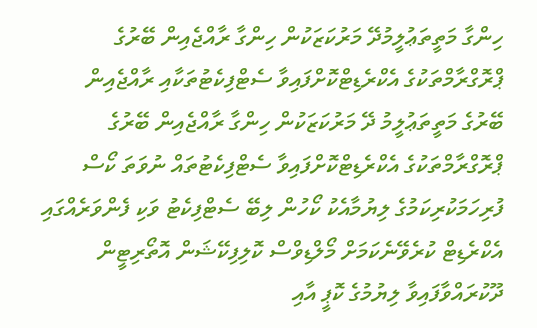ހިންގާ މަތީތަޢުލީމުދޭ މަރުކަޒަކުން ހިންގާ ރާއްޖެއިން ބޭރުގެ ޕްރޮގްރާމްތަކުގެ އެކްރެޑިޓްކޮށްފައިވާ ސެޓްފިކެޓުތަކާއި ރާއްޖެއިން ބޭރުގެ މަތީތަޢުލީމު ދޭ މަރުކަޒަކުން ހިންގާ ރާއްޖެއިން ބޭރުގެ ޕްރޮގްރާމްތަކުގެ އެކްރެޑިޓްކޮށްފައިވާ ސެޓްފިކެޓުތައް ނުވަތަ ކޯސް ފުރިހަމަކުރިކަމުގެ ލިޔުމާއެކު ކޯހުން ލިބޭ ސެޓްފިކެޓު ވަކި ފެންވަރެއްގައި އެކްރެޑިޓް ކުރެވޭނެކަމަށް މޯލްޑިވްސް ކޮލިފިކޭޝަން އޮތޯރިޓީން ދޫކުރައްވާފައިވާ ލިޔުމުގެ ކޮޕީ އާއި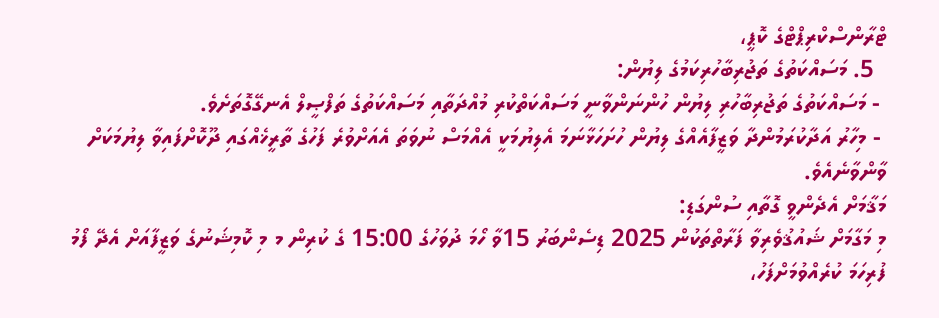ޓްރާންސްކްރިޕްޓްގެ ކޮޕީ،
  5. މަސައްކަތުގެ ތަޖުރިބާހުރިކަމުގެ ލިޔުން:
 - މަސައްކަތުގެ ތަޖުރިބާހުރި ލިޔުން ހުންނަންވާނީ މަސައްކަތްކުރި މުއްދަތާއި މަސައްކަތުގެ ތަފްޞީލް އެނގޭގޮތަށެވެ.
 - މިހާރު އަދާކުރަމުންދާ ވަޒީފާއެއްގެ ލިޔުން ހުށަހަޅާނަމަ އެލިޔުމަކީ އެއްމަސް ނުވަތަ އެއަށްވުރެ ފަހުގެ ތާރީޚެއްގައި ދޫކޮށްފައިވާ ލިޔުމަކަށް ވާންވާނެއެވެ.
މަޤާމަށް އެދެންވީ ގޮތާއި ސުންގަޑި:
މި މަގާމަށް ޝައުޤުވެރިވާ ފަރާތްތަކުން 2025 ޑިސެންބަރު 15ވާ ހޯމަ ދުވަހުގެ 15:00 ގެ ކުރިން މ މި ކޮމިޝަނުގެ ވަޒީފާއަށް އެދޭ ފޯމު ފުރިހަމަ ކުރެއްވުމަށްފަހު،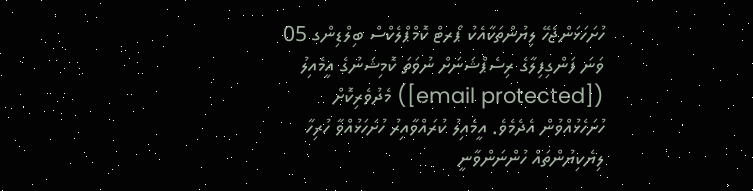ހުށަހަޅަންޖެހޭ ލިޔުންތަކާއެކު ޕޯރޓް ކޮމްޕްލެކްސް ބިލްޑިންގ 05 ވަނަ ފަންގިފިލާގެ ރިސެޕްޝަނަށް ނުވަތަ ކޮމިޝަނުގެ އީމެއިލު ([email protected]) މެދުވެރިކޮށް ހުށަހެޅުއްވުން އެދެމެވެ. އީމެއިލު ކުރައްވާއިރު ހުށަހަޅުއްވާ ހުރިހާ ލިޔެކިޔުންތައް ހުންނަންވާނީ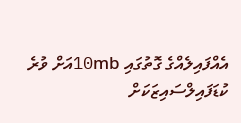އެއްފައިލެއްގެ ގޮތުގައި 10mbއަށް ވުރެ ކުޑަފައިލްސައިޒަކަށް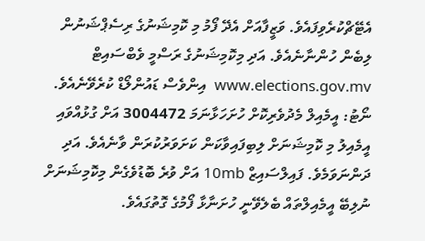އެޓޭޗްކުރެވިފައެވެ. ވަޒީފާއަށް އެދޭ ފޯމު މި ކޮމިޝަނުގެ ރިސެޕްޝަނުން ލިބެން ހުންނާނެއެވެ. އަދި މިކޮމިޝަނުގެ ރަސްމީ ވެބްސައިޓް www.elections.gov.mv  އިންވެސް ޑައުންލޯޑް ކުރެވޭނެއެވެ.
ނޯޓު: އީމެއިލް މެދުވެރިކޮށް ހުށަހަޅާނަމަ 3004472 އަށް ގުޅުއްވައި އީމެއިލު މި ކޮމިޝަނަށް ލިބިފައިވާކަން ކަށަވަރުކުރަން ވާނެއެވެ. އަދި ދަންނަވަމެވެ. ފައިލްސައިޒް 10mb އަށް ވުރެ ބޮޑުވެގެން މިކޮމިޝަނަށް ނުލިބޭ އީމެއިލްތައް ބެލެވޭނީ ހުށަނާޅާ ފޯމުގެ ގޮތުގައެވެ.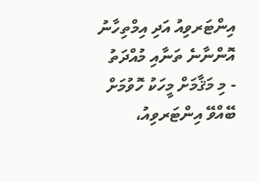އިންޓަރވިއު އަދި އިމްތިހާނު އޮންނާނެ ތަނާއި މުއްދަތު
- މި މަޤާމަށް މީހަކު ހޮވުމަށް ބޭއްވޭ އިންޓަރވިއު،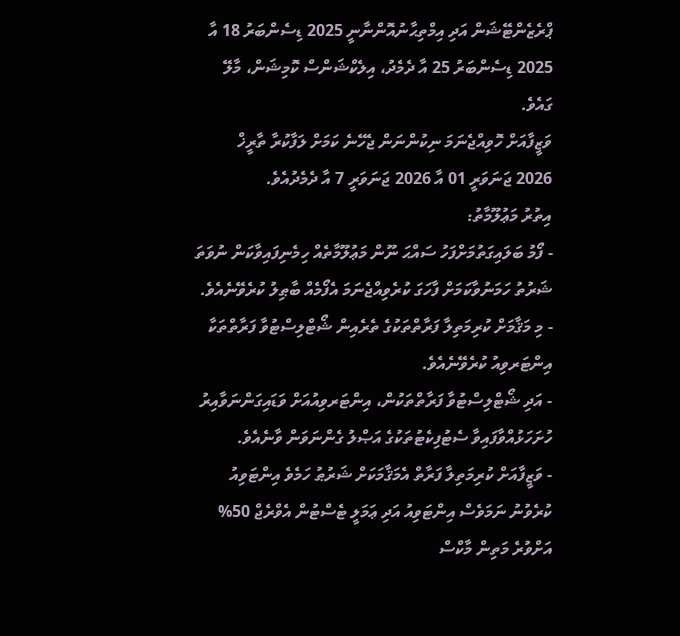ޕްރެޒެންޓޭޝަން އަދި އިމްތިޙާނުއޮންނާނީ 2025 ޑިސެންބަރު 18 އާ 2025 ޑިސެންބަރު 25 އާ ދެމެދު، އިލެކްޝަންސް ކޮމިޝަން، މާލޭ ގައެވެ.
ވަޒީފާއަށް ހޮވިއްޖެނަމަ ނިކުންނަން ޖެހޭނެ ކަމަށް ލަފާކުރާ ތާރީޚް
2026 ޖަނަވަރީ 01 އާ 2026 ޖަނަވަރީ 7 އާ ދެމެދުއެވެ.
އިތުރު މަޢުލޫމާތު:
- ފޯމު ބަލައިގަތުމަށްފަހު ސައްޙަ ނޫން މަޢުލޫމާތެއް ހިމެނިފައިވާކަން ނުވަތަ ޝަރުތު ހަމަނުވާކަމަށް ފާހަގަ ކުރެވިއްޖެނަމަ އެފޯމެއް ބާޠިލު ކުރެވޭނެއެވެ.
- މި މަޤާމަށް ކުރިމަތިލާ ފަރާތްތަކުގެ ތެރެއިން ޝޯޓްލިސްޓުވާ ފަރާތްތަކާ އިންޓަރވިއު ކުރެވޭނެއެވެ.
- އަދި ޝޯޓްލިސްޓުވާ ފަރާތްތަކުން، އިންޓަރވިއުއަށް ވަޑައިގަންނަވާއިރު ހުށަހަޅުއްވާފައިވާ ސެޓުފިކެޓުތަކުގެ އަޞްލު ގެންނަވަން ވާނެއެވެ.
- ވަޒީފާއަށް ކުރިމަތިލާ ފަރާތް އެމަޤާމަކަށް ޝަރުޠު ހަމެވެ އިންޓަވިއު ކުރެވުނު ނަމަވެސް އިންޓަވިއު އަދި ޢަމަލީ ޓެސްޓުން އެވްރެޖް 50% އަށްވުރެ މަތިން މާކްސް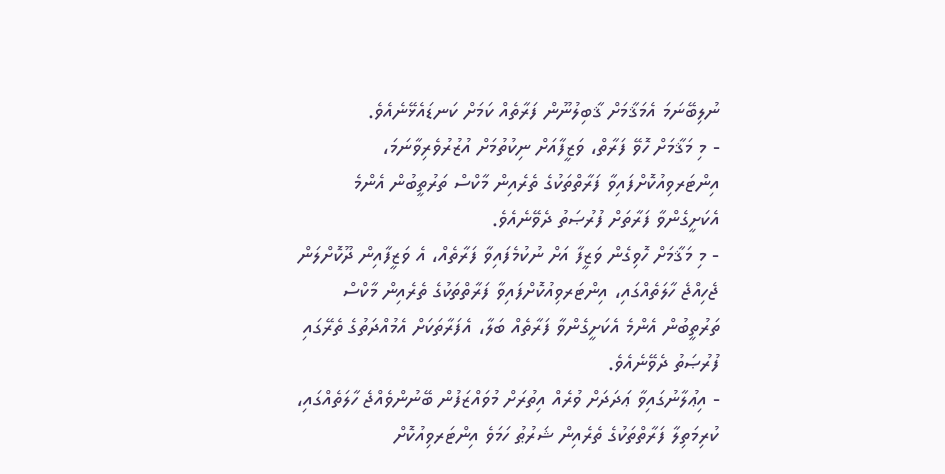ނުލިބޭނަމަ އެމަޤާމަށް ޤާބިލުނޫން ފަރާތެއް ކަމަށް ކަނޑައެޅޭނެއެވެ.
- މި މަޤާމަށް ހޮވޭ ފަރާތް، ވަޒީފާއަށް ނިކުތުމަށް އުޒުރުވެރިވާނަމަ، އިންޓަރވިއުކޮށްފައިވާ ފަރާތްތަކުގެ ތެރެއިން މާކްސް ތަރުތީބުން އެންމެ އެކަށީގެންވާ ފަރާތަށް ފުރުޞަތު ދެވޭނެއެވެ.
- މި މަޤާމަށް ހޮވިގެން ވަޒީފާ އަށް ނުކުމެފައިވާ ފަރާތެއް، އެ ވަޒީފާއިން ދޫކޮށްލަން ޖެހިއްޖެ ހާލަތެއްގައި، އިންޓަރވިއުކޮށްފައިވާ ފަރާތްތަކުގެ ތެރެއިން މާކްސް ތަރުތީބުން އެންމެ އެކަށީގެންވާ ފަރާތެއް ބަލާ، އެފަރާތަކަށް އެމުއްދަތުގެ ތެރޭގައި ފުރުޞަތު ދެވޭނެއެވެ.
- އިޢުލާނުގައިވާ ޢަދަދަށް ވުރެއް އިތުރަށް މުވައްޒަފުން ބޭނުންވެއްޖެ ހާލަތެއްގައި، ކުރިމަތިލާ ފަރާތްތަކުގެ ތެރެއިން ޝަރުޠު ހަމަވެ އިންޓަރވިއުކޮށް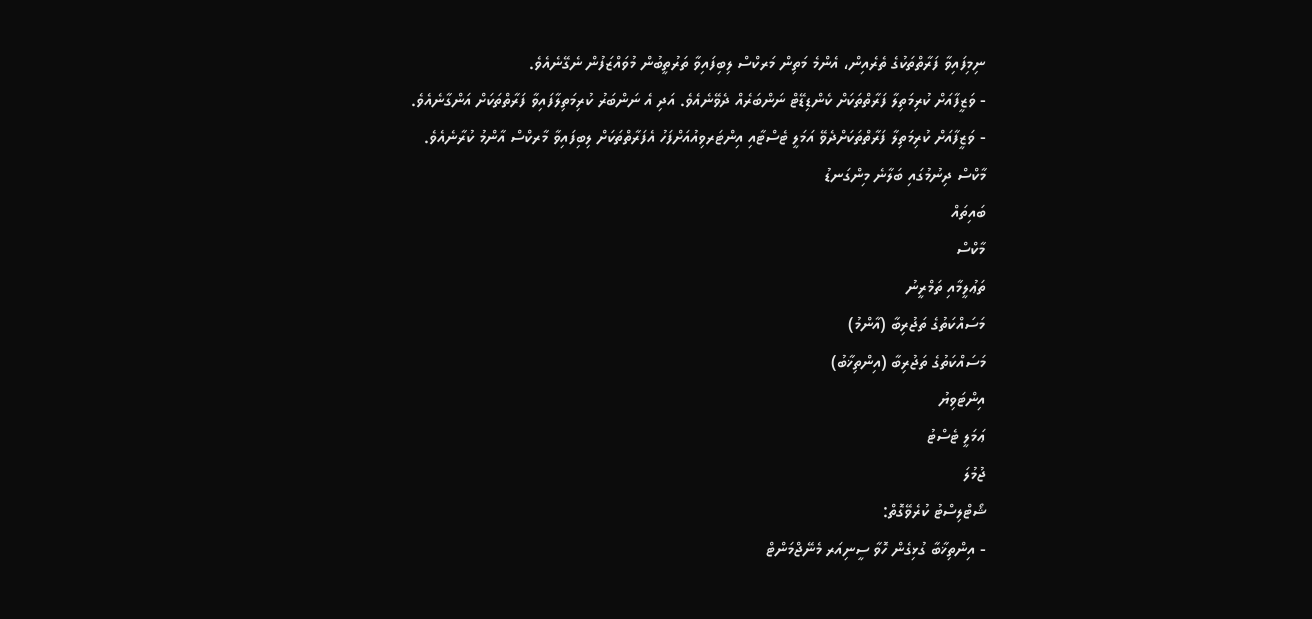ނިމިފައިވާ ފަރާތްތަކުގެ ތެރެއިން، އެންމެ މަތިން މަރކްސް ލިބިފައިވާ ތަރުތީބުން މުވައްޒަފުން ނެގޭނެއެވެ.
- ވަޒީފާއަށް ކުރިމަތިލާ ފަރާތްތަކަށް ކެންޑިޑޭޓް ނަންބަރެއް ދެވޭނެއެވެ. އަދި އެ ނަންބަރު ކުރިމަތިލާފައިވާ ފަރާތްތަކަށް އަންގާނެއެވެ.
- ވަޒީފާއަށް ކުރިމަތިލާ ފަރާތްތަކަށްދެވޭ އަމަލީ ޓެސްޓާއި އިންޓަރވިއުއަށްފަހު އެފަރާތްތަކަށް ލިބިފައިވާ މާރކްސް އާންމު ކުރާނެއެވެ.
މާކްސް ދިނުމުގައި ބަލާނެ މިންގަނޑު
ބައިތައް
މާކްސް
ތަޢުލީމާއި ތަމްރީނު
މަސައްކަތުގެ ތަޖުރިބާ (އާންމު)
މަސައްކަތުގެ ތަޖުރިބާ (އިންތިޚާބު)
އިންޓަވިޔު
ޢަމަލީ ޓެސްޓު
ޖުމުލަ
ޝޯޓްލިސްޓު ކުރެވޭގޮތް:
- އިންތިޚާބާ ގުޅިގެން ހޮވާ ސީނިއަރ މެނޭޖްމަންޓް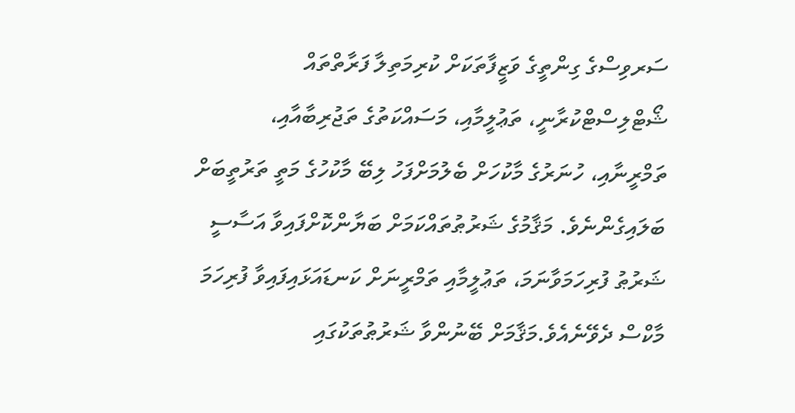ސަރވިސްގެ ގިންތީގެ ވަޒީފާތަކަށް ކުރިމަތިލާ ފަރާތްތައް ޝޯޓްލިސްޓްކުރާނީ، ތަޢުލީމާއި، މަސައްކަތުގެ ތަޖުރިބާއާއި، ތަމްރީނާއި، ހުނަރުގެ މާކުހަށް ބެލުމަށްފަހު ލިބޭ މާކުހުގެ މަތީ ތަރުތީބަށް ބަލައިގެންނެވެ. މަޤާމުގެ ޝަރުޠުތައްކަމަށް ބަޔާންކޮށްފައިވާ އަސާސީ ޝަރުޠު ފުރިހަމަވާނަމަ، ތަޢުލީމާއި ތަމްރީނަށް ކަނޑައަޅައިފައިވާ ފުރިހަމަ މާކްސް ދެވޭނެއެވެ.މަޤާމަށް ބޭނުންވާ ޝަރުޠުތަކުގައި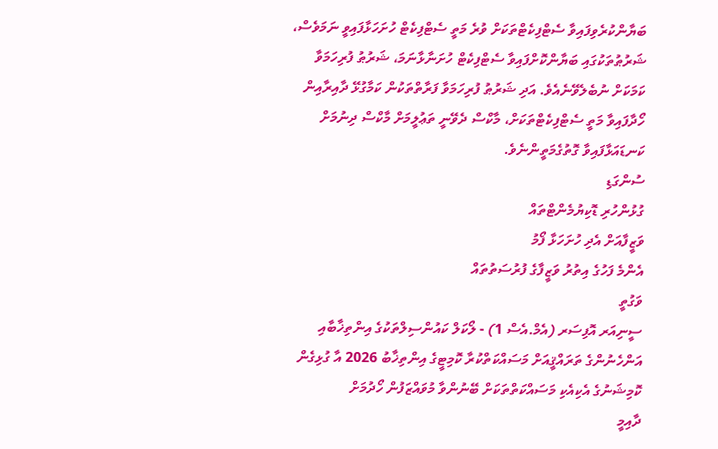ބަޔާންކުރެވިފައިވާ ސެޓްފިކެޓްތަކަށް ވުރެ މަތީ ސެޓްފިކެޓް ހުށަހަޅާފައިވީ ނަމަވެސް، ޝަރުޠުތަކުގައި ބަޔާންކޮށްފައިވާ ސެޓްފިކެޓް ހުށަނާޅާނަމަ، ޝަރުޠު ފުރިހަމަވާ ކަމަކަށް ނުބެލެވޭނެއެވެ. އަދި ޝަރުޠު ފުރިހަމަވާ ފަރާތްތަކުން ކަމާގުޅޭ ދާއިރާއިން ހޯދާފައިވާ މަތީ ސެޓްފިކެޓްތަކަށް، މާކްސް ދެވޭނީ ތަޢުލީމަށް މާކްސް ދިނުމަށް ކަނޑައަޅާފައިވާ ގޮތުގެމަތީންނެވެ.
ސުންގަޑި
ގުޅުންހުރި ޑޮކިޔުމެންޓްތައް
ވަޒީފާއަށް އެދި ހުށަހަޅާ ފޯމު
އެންމެ ފަހުގެ އިތުރު ވަޒީފާގެ ފުރުސަތުތައް
ވަގުތީ
ސީނިއަރ އޮފިސަރ (އެމް.އެސް 1) - ލޯކަލް ކައުންސިލްތަކުގެ އިންތިޚާބާއި އަންހެނުންގެ ތަރައްޤީއަށް މަސައްކަތްކުރާ ކޮމިޓީގެ އިންތިޚާބު 2026 އާ ގުޅިގެން ކޮމިޝަނުގެ އެކިއެކި މަސައްކަތްތަކަށް ބޭނުންވާ މުވައްޒަފުން ހޯދުމަށް
ދާއިމީ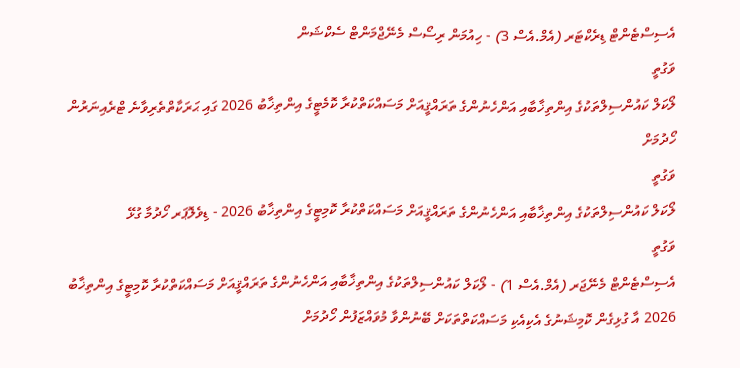އެސިސްޓެންޓް ޑިރެކްޓަރ (އެމް.އެސް 3) - ހިއުމަން ރިސޯސް މެނޭޖްމަންޓް ސެކްޝަން
ވަގުތީ
ލޯކަލް ކައުންސިލްތަކުގެ އިންތިޚާބާއި އަންހެނުންގެ ތަރައްޤީއަށް މަސައްކަތްކުރާ ކޮމެޓީގެ އިންތިޚާބު 2026 ގައި ޙަރަކާތްތެރިވާނެ ޓްރެއިނަރުން ހޯދުމަށް
ވަގުތީ
ލޯކަލް ކައުންސިލްތަކުގެ އިންތިޚާބާއި އަންހެނުންގެ ތަރައްޤީއަށް މަސައްކަތްކުރާ ކޮމިޓީގެ އިންތިޚާބު 2026 - ޑިވެލޮޕަރ ހޯދުމާ ގުޅޭ
ވަގުތީ
އެސިސްޓެންޓް މެނޭޖަރ (އެމް.އެސް 1) - ލޯކަލް ކައުންސިލްތަކުގެ އިންތިޚާބާއި އަންހެނުންގެ ތަރައްޤީއަށް މަސައްކަތްކުރާ ކޮމިޓީގެ އިންތިޚާބު 2026 އާ ގުޅިގެން ކޮމިޝަނުގެ އެކިއެކި މަސައްކަތްތަކަށް ބޭނުންވާ މުވައްޒަފުން ހޯދުމަށް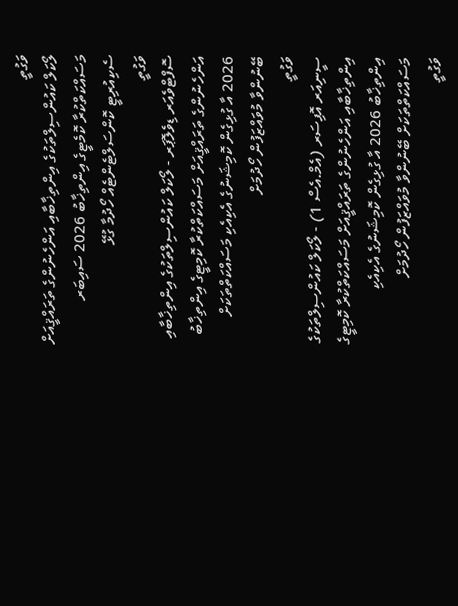ވަގުތީ
ލޯކަލް ކައުންސިލްތަކުގެ އިންތިޚާބާއި އަންހެނުންގެ ތަރައްޤީއަށް މަސައްކަތްކުރާ ކޮމެޓީގެ އިންތިޚާބު 2026 ސައިބަރ ސެކިއުރިޓީ ކޮންސަލްޓެންޓެއް ހޯދުމާ ގުޅޭ
ވަގުތީ
ސޮފްޓްވެއަރ ޑިވެލޮޕަރ - ލޯކަލް ކައުންސިލްތަކުގެ އިންތިޚާބާއި އަންހެނުންގެ ތަރައްޤީއަށް މަސައްކަތްކުރާ ކޮމިޓީގެ އިންތިޚާބު 2026 އާ ގުޅިގެން ކޮމިޝަނުގެ އެކިއެކި މަސައްކަތްތަކަށް ބޭނުންވާ މުވައްޒަފުން ހޯދުމަށް
ވަގުތީ
ސީނިއަރ އޮފިސަރ (އެމް.އެސް 1) - ލޯކަލް ކައުންސިލްތަކުގެ އިންތިޚާބާއި އަންހެނުންގެ ތަރައްޤީއަށް މަސައްކަތްކުރާ ކޮމިޓީގެ އިންތިޚާބު 2026 އާ ގުޅިގެން ކޮމިޝަނުގެ އެކިއެކި މަސައްކަތްތަކަށް ބޭނުންވާ މުވައްޒަފުން ހޯދުމަށް
ވަގުތީ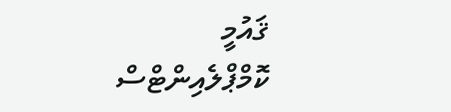ޤައުމީ ކޮމްޕްލެއިންޓްސް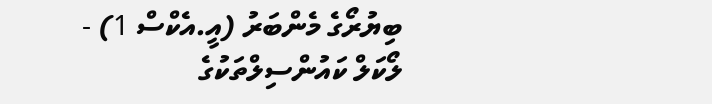ބިޔުރޯގެ މެންބަރު (އީ.އެކްސް 1) - ލޯކަލް ކައުންސިލްތަކުގެ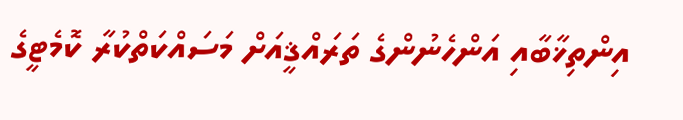އިންތިޚާބާއި އަންހެނުންގެ ތަރައްޤީއަށް މަސައްކަތްކުރާ ކޮމެޓީގެ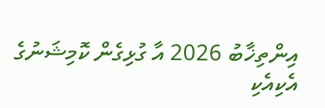އިންތިޚާބު 2026 އާ ގުޅިގެން ކޮމިޝަނުގެ އެކިއެކި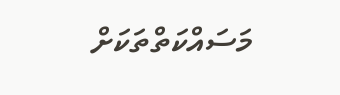މަސައްކަތްތަކަށް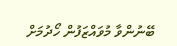ބޭނުންވާ މުވައްޒަފުން ހޯދުމަށް